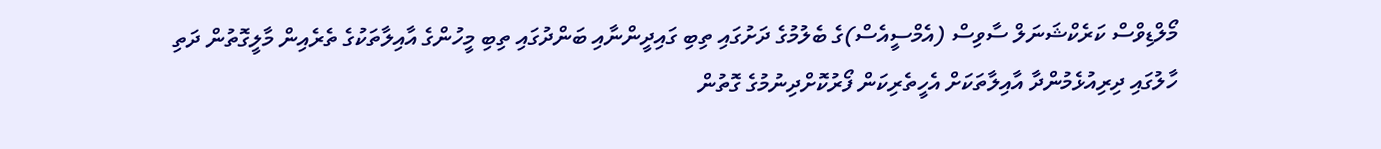މޯލްޑިވްސް ކަރެކްޝަނަލް ސާވިސް (އެމްސީއެސް)ގެ ބެލުމުގެ ދަށުގައި ތިބި ގައިދީންނާއި ބަންދުގައި ތިބި މީހުންގެ އާއިލާތަކުގެ ތެރެއިން މާލީގޮތުން ދަތި ހާލުގައި ދިރިއުޅެމުންދާ އާއިލާތަކަށް އެހީތެރިކަން ފޯރުކޮށްދިނުމުގެ ގޮތުން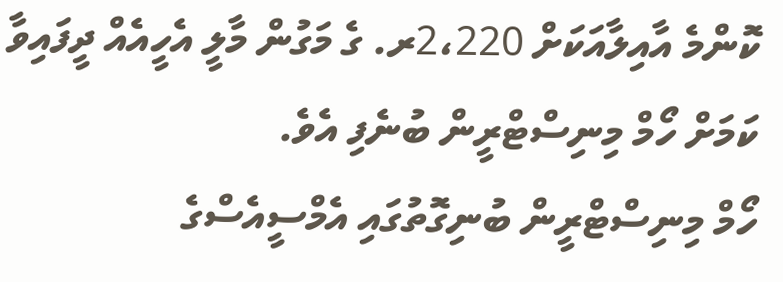ކޮންމެ އާއިލާއަކަށް 2،220ރ. ގެ މަގުން މާލީ އެހީއެއް ދީފައިވާ ކަމަށް ހޯމް މިނިސްޓްރީން ބުނެފި އެވެ.
ހޯމް މިނިސްޓްރީން ބުނިގޮތުގައި އެމްސީއެސްގެ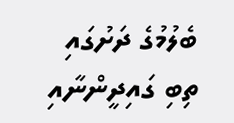ބެލުމުގެ ދަށުގައި ތިބި ގައިދީންނާއި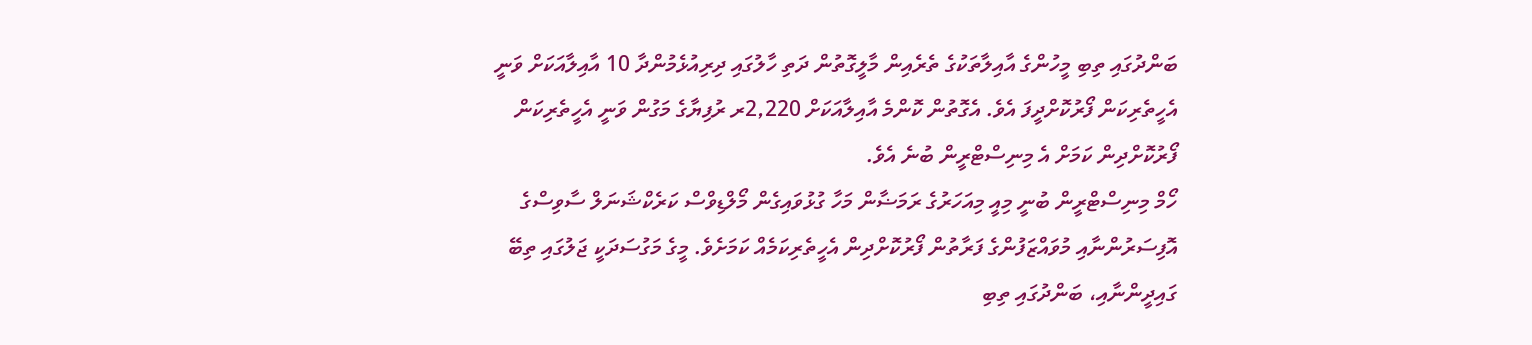ބަންދުގައި ތިބި މީހުންގެ އާއިލާތަކުގެ ތެރެއިން މާލީގޮތުން ދަތި ހާލުގައި ދިރިއުޅެމުންދާ 10 އާއިލާއަކަށް ވަނީ އެހީތެރިކަން ފޯރުކޮށްދީފަ އެވެ. އެގޮތުން ކޮންމެ އާއިލާއަކަށް 2,220ރ ރުފިޔާގެ މަގުން ވަނީ އެހީތެރިކަން ފޯރުކޮށްދިން ކަމަށް އެ މިނިސްޓްރީން ބުނެ އެވެ.
ހޯމް މިނިސްޓްރީން ބުނީ މިއީ މިއަހަރުގެ ރަމަޟާން މަހާ ގުޅުވައިގެން މޯލްޑިވްސް ކަރެކްޝަނަލް ސާވިސްގެ އޮފިސަރުންނާއި މުވައްޒަފުންގެ ފަރާތުން ފޯރުކޮށްދިން އެހީތެރިކަމެއް ކަމަށެވެ. މީގެ މަގުސަދަކީ ޖަލުގައި ތިބޭ ގައިދީންނާއި، ބަންދުގައި ތިބި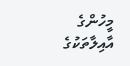މީހުންގެ އާއިލާތަކުގެ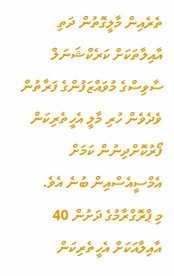ތެރެއިން މާލީގޮތުން ދަތި އާއިލާތަކަށް ކަރެކްޝަނަލް ސާވިސްގެ މުވައްޒަފުންގެ ފަރާތުން ވެދެވެން ހުރި މާލީ އެހީތެރިކަން ފޯރުކޮށްދިނުން ކަމަށް އެމްސީއެސްއިން ބުނެ އެވެ.
މި ޕްރޮގްރާމުގެ ދަށުން 40 އާއިލާއަކަށް އެހީތެރިކަން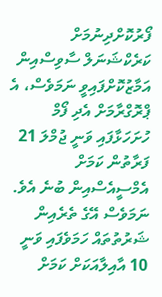ފޯރުކޮށްދިނުމަށް ކަރެކްޝަނަލް ސާވިސްއިން އަމާޒުކޮށްފައިވީ ނަމަވެސް، އެ ޕްރޮގްރާމަށް އެދި ފޯމް ހުށަހަޅާފައި ވަނީ ޖުމްލަ 21 ފަރާތުން ކަމަށް އެމްސީއެސްއިން ބުނެ އެވެ. ނަމަވެސް އޭގެ ތެރެއިން ޝަރުތުތައް ހަމަވެފައި ވަނީ 10 އާއިލާއަކަށް ކަމަށް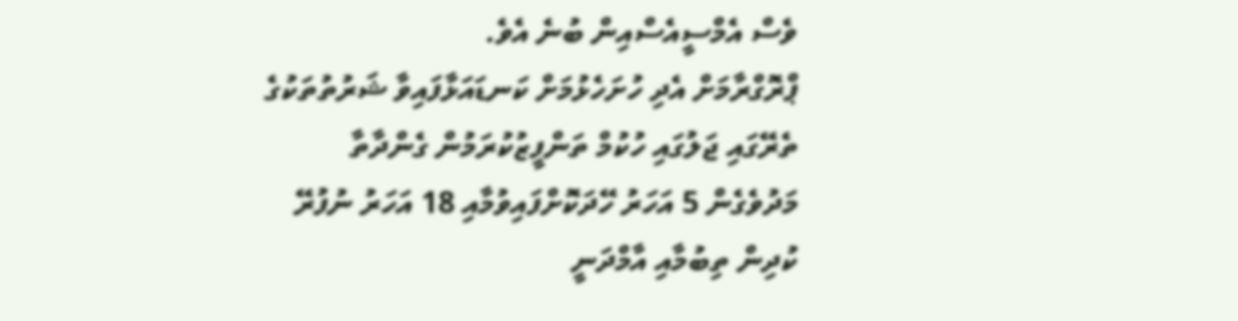ވެސް އެމްސީއެސްއިން ބުނެ އެވެ.
ޕްރޮގްރާމަށް އެދި ހުށަހެޅުމަށް ކަނޑައަޅާފައިވާ ޝަރުތުތަކުގެ ތެރޭގައި ޖަލުގައި ހުކުމް ތަންފީޒުކުރަމުން ގެންދާތާ މަދުވެގެން 5 އަހަރު ހޭދަކޮށްފައިވުމާއި 18 އަހަރު ނުފުރޭ ކުދިން ތިބުމާއި އާމްދަނީ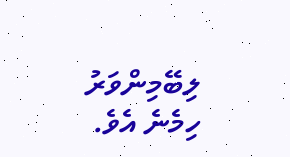ލިބޭމިންވަރު ހިމެނެ އެވެ.